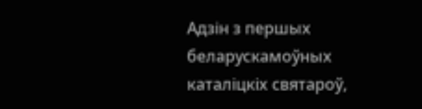Адзін з першых беларускамоўных каталіцкіх святароў,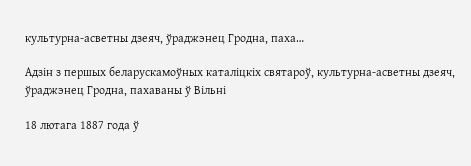культурна-асветны дзеяч, ўраджэнец Гродна, паха…

Адзін з першых беларускамоўных каталіцкіх святароў, культурна-асветны дзеяч, ўраджэнец Гродна, пахаваны ў Вільні

18 лютага 1887 года ў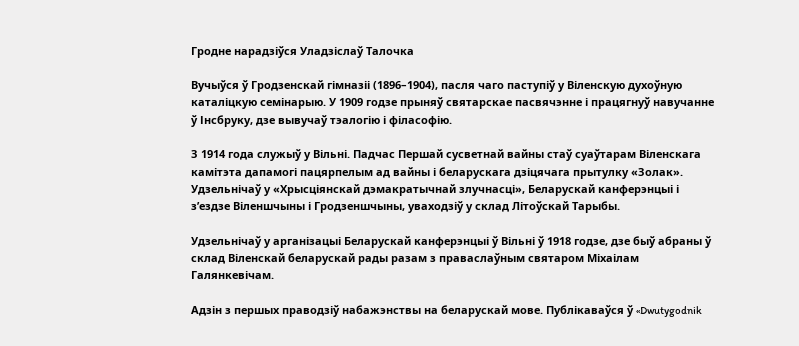Гродне нарадзіўся Уладзіслаў Талочка

Вучыўся ў Гродзенскай гімназіі (1896–1904), пасля чаго паступіў у Віленскую духоўную каталіцкую семінарыю. У 1909 годзе прыняў святарскае пасвячэнне і працягнуў навучанне ў Інсбруку, дзе вывучаў тэалогію і філасофію.

З 1914 года служыў у Вільні. Падчас Першай сусветнай вайны стаў суаўтарам Віленскага камітэта дапамогі пацярпелым ад вайны і беларускага дзіцячага прытулку «Золак». Удзельнічаў у «Хрысціянскай дэмакратычнай злучнасці», Беларускай канферэнцыі і з’ездзе Віленшчыны і Гродзеншчыны, уваходзіў у склад Літоўскай Тарыбы.

Удзельнічаў у арганізацыі Беларускай канферэнцыі ў Вільні ў 1918 годзе, дзе быў абраны ў склад Віленскай беларускай рады разам з праваслаўным святаром Міхаілам Галянкевічам.

Адзін з першых праводзіў набажэнствы на беларускай мове. Публікаваўся ў «Dwutygodnik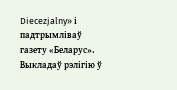Diecezjalny» і падтрымліваў газету «Беларус». Выкладаў рэлігію ў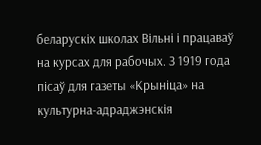беларускіх школах Вільні і працаваў на курсах для рабочых. З 1919 года пісаў для газеты «Крыніца» на культурна-адраджэнскія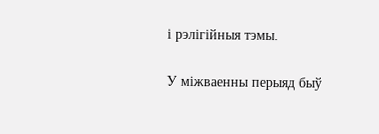і рэлігійныя тэмы.

У міжваенны перыяд быў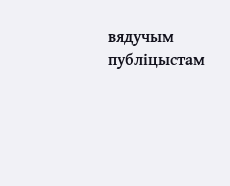вядучым публіцыстам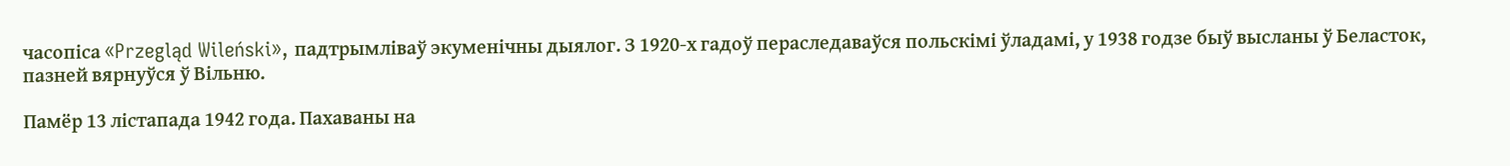часопіса «Przegląd Wileński», падтрымліваў экуменічны дыялог. З 1920-х гадоў пераследаваўся польскімі ўладамі, у 1938 годзе быў высланы ў Беласток, пазней вярнуўся ў Вільню.

Памёр 13 лістапада 1942 года. Пахаваны на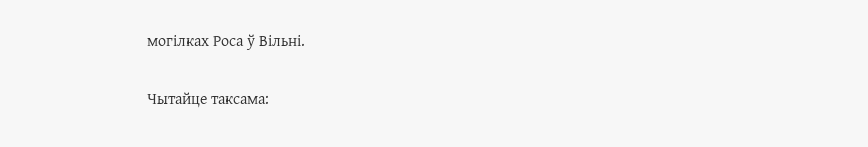могілках Роса ў Вільні.

Чытайце таксама: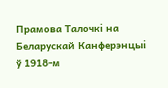Прамова Талочкі на Беларускай Канферэнцыі ў 1918-м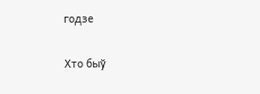годзе

Хто быў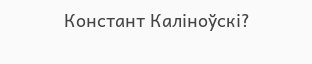Констант Каліноўскі?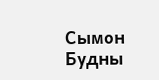Сымон Будны